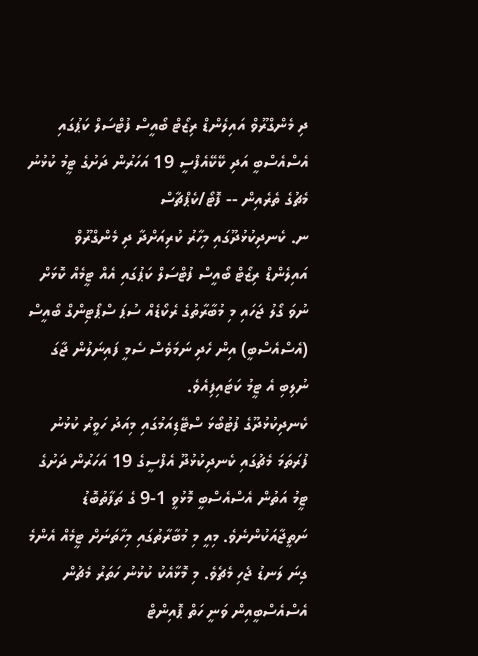ދި މެންގްރޫވް އައިލެންޑް ރިޒޯޓް ބޯއީސް ފުޓްސަލް ކަޕުގައި އެސްއެސްބީ އަދި ކޭކޭއެފްސީ 19 އަހަރުން ދަށުގެ ޓީމު ކުޅުނު މެޗުގެ ތެރެއިން -- ފޮޓޯ/ކެޕްޗާސް
ނ. ކެނދިކުޅުދޫގައި މިހާރު ކުރިއަށްދާ ދި މެންގްރޫވް އައިލެންޑް ރިޒޯޓް ބޯއީސް ފުޓްސަލް ކަޕުގައި އެއް ޓީމެއް ކޮޅަށް ނުވަ ގޯލު ޖަހައި މި މުބާރާތުގެ ރެކޯޑެއް ސުޕަ ސްޕޯޓިންގް ބޯއީސް (އެސްއެސްބީ) އިން ހެދި ނަމަވެސް ސެމީ ފައިނަލުން ޖާގަ ނުލިބި އެ ޓީމު ކަޓައިފިއެވެ.
ކެނދިކުޅުދޫގެ ފުޓުބޯޅަ ސްޓޭޑިއަމުގައި މިއަދު ހަވީރު ކުޅުނު ފުރަތަމަ މެޗުގައި ކެނދިކުޅުދޫ އެފްސީގެ 19 އަހަރުން ދަށުގެ ޓީމު އަތުން އެސްއެސްބީ މޮޅުވީ 1-9 ގެ ތަފާތުބޮޑު ނަތީޖާއަކުންނެވެ. މިއީ މި މުބާރާތުގައި މިހާތަނަށް ޓީމެއް އެންމެ ގިނަ ލަނޑު ޖެހި މެޗެވެ. މި މޮޅާއެކު ކުޅުނު ހަތަރު މެޗުން އެސްއެސްބީއިން ވަނީ ހަތް ޕޮއިންޓް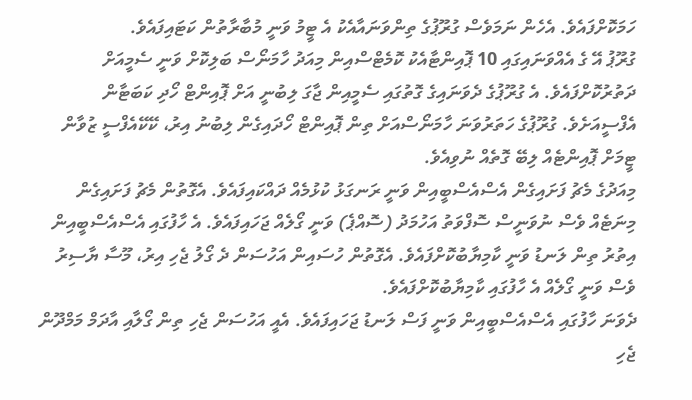ހަމަކޮށްފައެވެ. އެހެން ނަމަވެސް ގުރޫޕުގެ ތިންވަނައާއެކު އެ ޓީމު ވަނީ މުބާރާތުން ކަޓައިފައެވެ.
ގުރޫޕު އޭ ގެ އެއްވަނައިގައި 10 ޕޮއިންޓާއެކު ކޮމެޓްސްއިން މިއަދު ހާމަނޯސް ބަލިކޮށް ވަނީ ސެމީއަށް ދަތުރުކޮށްފައެވެ. އެ ގުރޫޕުގެ ދެވަނައިގެ ގޮތުގައި ސެމީއިން ޖާގަ ލިބުނީ އަށް ޕޮއިންޓް ހޯދި ކަބަޓާން އެފްސީއަށެވެ. ގުރޫޕުގެ ހަތަރުވަނަ ހާމަނޯސްއަށް ތިން ޕޮއިންޓް ހޯދައިގެން ލިބުނު އިރު، ކޭކޭއެފްސީ ޒުވާން ޓީމަށް ޕޮއިންޓެއް ލިބޭ ގޮތެއް ނުވިއެވެ.
މިއަދުގެ މެޗު ފަށައިގެން އެސްއެސްބީއިން ވަނީ ރަނގަޅު ކުޅުމެއް ދައްކައިފައެވެ. އެގޮތުން މެޗު ފަށައިގެން މިނަޓެއް ވެސް ނުވަނީސް ސޮފްވަތު އަހުމަދު (ސޮއްޕެ) ވަނީ ގޯލެއް ޖަހައިފައެވެ. އެ ހާފުގައި އެސްއެސްބީއިން އިތުރު ތިން ލަނޑު ވަނީ ކާމިޔާބުކޮށްފައެވެ. އެގޮތުން ހުސައިން އަހުސަން ދެ ގޯލު ޖެހި އިރު، މޫސާ ޔާސިރު ވެސް ވަނީ ގޯލެއް އެ ހާފުގައި ކާމިޔާބުކޮށްފައެވެ.
ދެވަނަ ހާފުގައި އެސްއެސްބީއިން ވަނީ ފަސް ލަނޑު ޖަހައިފައެވެ. އެއީ އަހުސަން ޖެހި ތިން ގޯލާއި އާދަމް މަމްދޫން ޖެހި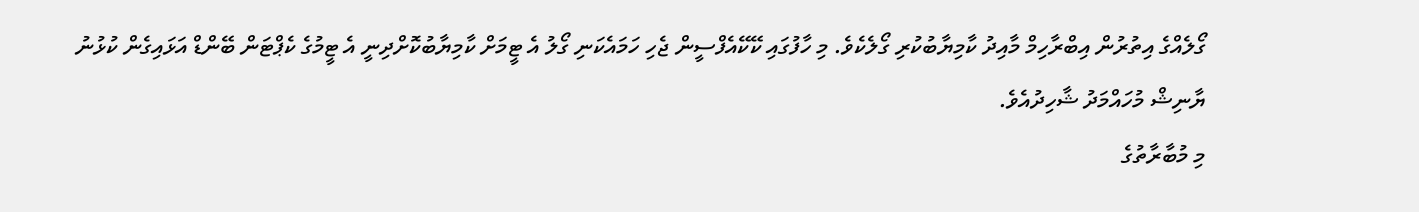ގޯލެއްގެ އިތުރުން އިބްރާހިމް މާއިދު ކާމިޔާބުކުރި ގޯލެކެވެ. މި ހާފުގައި ކޭކޭއެފްސީން ޖެހި ހަމައެކަނި ގޯލު އެ ޓީމަށް ކާމިޔާބުކޮށްދިނީ އެ ޓީމުގެ ކެޕްޓަން ބޭންޑް އަޅައިގެން ކުޅުނު ޔާނިޝް މުހައްމަދު ޝާހިދުއެވެ.
މި މުބާރާތުގެ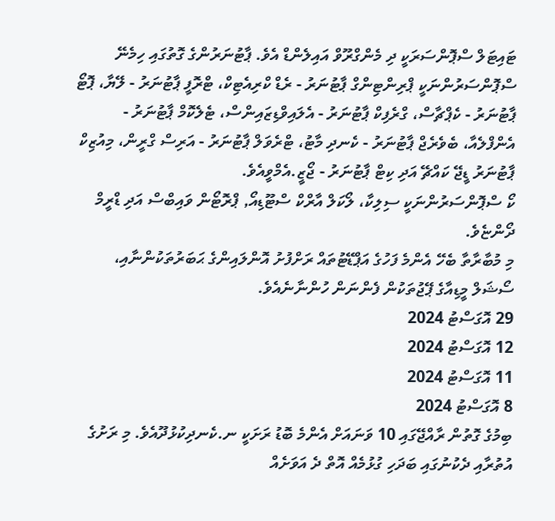ޓައިޓަލް ސްޕޮންސަރަކީ ދި މެންގްރޫވް އައިލެންޑް އެވެ. ޕާޓުނަރުންގެ ގޮތުގައި ހިމެނޭ ސްޕޮންސަރުންނަކީ ޕްރިންޓިންގް ޕާޓުނަރު - ރެޑް ކްރިއެޓިކް، ޓްރޮފީ ޕާޓުނަރު - ލޭޔާ، ޕޮޓޯ ޕާޓުނަރު - ކެޕްޗާސް، ގްރެފިކް ޕާޓުނަރު - އެލައިވްޑިޒައިންސް، ޓެލެކޮމް ޕާޓުނަރު - އެންފްލެއާ، ބެވެރެޖް ޕާޓުނަރު - ކެނދި މާޓު، ޓްރެވަލް ޕާޓުނަރު - އަރިސް ގްރީން، މިއުޒިކް ޕާޓުނަރު ޑީޖޭ ކައްޗޭ އަދި ކިޓް ޕާޓުނަރު - ޖޯޒީ.އެމްވީއެވެ.
ކޯ ސްޕޮންސަރުންނަކީ ސިލިކާ، ލޯކަލް އާރްކް ސްޓޫޑިއޯ, ޕްރޮޓޯން ވައިބްސް އަދި ޑްރީމް ދޯންޏެވެ.
މި މުބާރާތާ ބެހޭ އެންމެ ފަހުގެ އަޕްޑޭޓުތައް ރަށްފުށު އޮންލައިންގެ ޙަބަރުތަކުންނާއި، ސޯޝަލް މީޑިއާގެ ޕޭޖުތަކުން ފެންނަން ހުންނާނެއެވެ.
29 އޮގަސްޓު 2024
12 އޮގަސްޓު 2024
11 އޮގަސްޓު 2024
8 އޮގަސްޓު 2024
ބިމުގެ ގޮތުން ރާއްޖޭގައި 10 ވަނައަށް އެންމެ ބޮޑު ރަށަކީ ނ.ކެނދިކުޅުދޫއެވެ. މި ރަށުގެ އުތުރާއި ދެކުނުގައި ބަދަހި ގުޅުމެއް އޮތް ދެ އަވަށެއް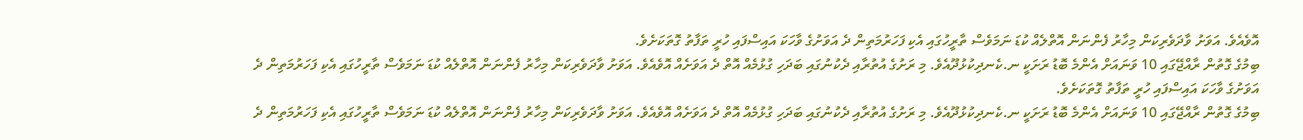އޮވެއެވެ. އަވަށު ވާދަވެރިކަން މިހާރު ފެންނަން އޮތްލެއް ކުޑަ ނަމަވެސް ތާރީހުގައި އެކި ފަހަރުމަތިން ދެ އަވަށުގެ ވާހަކަ އައިސްފައި ހުރީ ތަފާތު ގޮތަކަށެވެ.
ބިމުގެ ގޮތުން ރާއްޖޭގައި 10 ވަނައަށް އެންމެ ބޮޑު ރަށަކީ ނ.ކެނދިކުޅުދޫއެވެ. މި ރަށުގެ އުތުރާއި ދެކުނުގައި ބަދަހި ގުޅުމެއް އޮތް ދެ އަވަށެއް އޮވެއެވެ. އަވަށު ވާދަވެރިކަން މިހާރު ފެންނަން އޮތްލެއް ކުޑަ ނަމަވެސް ތާރީހުގައި އެކި ފަހަރުމަތިން ދެ އަވަށުގެ ވާހަކަ އައިސްފައި ހުރީ ތަފާތު ގޮތަކަށެވެ.
ބިމުގެ ގޮތުން ރާއްޖޭގައި 10 ވަނައަށް އެންމެ ބޮޑު ރަށަކީ ނ.ކެނދިކުޅުދޫއެވެ. މި ރަށުގެ އުތުރާއި ދެކުނުގައި ބަދަހި ގުޅުމެއް އޮތް ދެ އަވަށެއް އޮވެއެވެ. އަވަށު ވާދަވެރިކަން މިހާރު ފެންނަން އޮތްލެއް ކުޑަ ނަމަވެސް ތާރީހުގައި އެކި ފަހަރުމަތިން ދެ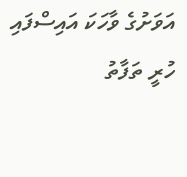އަވަށުގެ ވާހަކަ އައިސްފައި ހުރީ ތަފާތު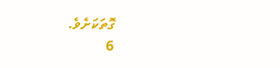ގޮތަކަށެވެ.
6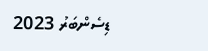ޑިސެންބަރު 2023